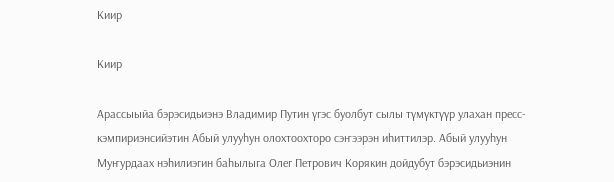Киир

Киир

Арассыыйа бэрэсидьиэнэ Владимир Путин үгэс буолбут сылы түмүктүүр улахан пресс-кэмпириэнсийэтин Абый улууһун олохтоохторо сэҥээрэн иһиттилэр. Абый улууһун Муҥурдаах нэһилиэгин баһылыга Олег Петрович Корякин дойдубут бэрэсидьиэнин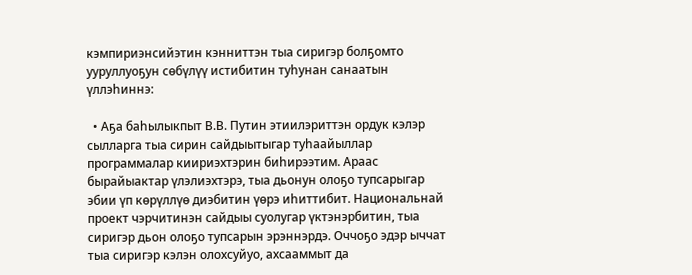кэмпириэнсийэтин кэнниттэн тыа сиригэр болҕомто ууруллуоҕун сөбүлүү истибитин туһунан санаатын үллэһиннэ:

  • Аҕа баhылыкпыт В.В. Путин этиилэриттэн ордук кэлэр сылларга тыа сирин сайдыытыгар туһаайыллар программалар киириэхтэрин биhирээтим. Араас бырайыактар үлэлиэхтэрэ, тыа дьонун олоҕо тупсарыгар эбии үп көрүллүө диэбитин үөрэ иhиттибит. Национальнай проект чэрчитинэн сайдыы суолугар үктэнэрбитин, тыа сиригэр дьон олоҕо тупсарын эрэннэрдэ. Оччоҕо эдэр ыччат тыа сиригэр кэлэн олохсуйуо, ахсааммыт да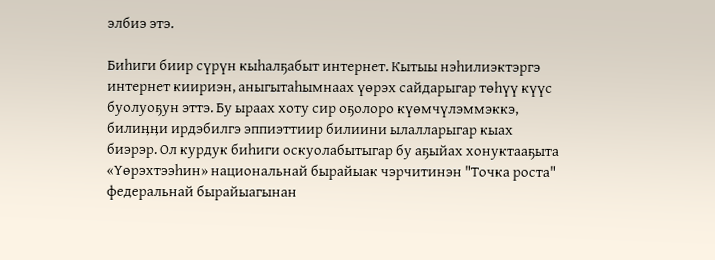элбиэ этэ.

Биhиги биир сүрүн кыhалҕабыт интернет. Кытыы нэhилиэктэргэ интернет киириэн, аныгытаhымнаах үөрэх сайдарыгар төhүү күүс буолуоҕун эттэ. Бу ыраах хоту сир оҕолоро күөмчүлэммэккэ, билиӊӊи ирдэбилгэ эппиэттиир билиини ылалларыгар кыах биэрэр. Ол курдук биһиги оскуолабытыгар бу аҕыйах хонуктааҕыта «Үөрэхтээһин» национальнай бырайыак чэрчитинэн "Точка роста" федеральнай бырайыагынан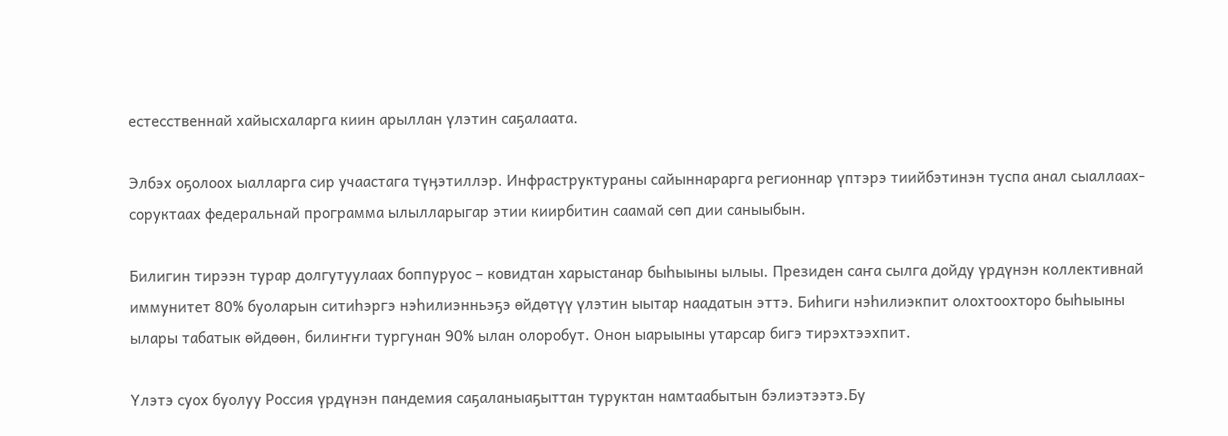естесственнай хайысхаларга киин арыллан үлэтин саҕалаата.

Элбэх оҕолоох ыалларга сир учаастага түӊэтиллэр. Инфраструктураны сайыннарарга регионнар үптэрэ тиийбэтинэн туспа анал сыаллаах-соруктаах федеральнай программа ылылларыгар этии киирбитин саамай сөп дии саныыбын.

Билигин тирээн турар долгутуулаах боппуруос – ковидтан харыстанар быhыыны ылыы. Президен саҥа сылга дойду үрдүнэн коллективнай иммунитет 80% буоларын ситиhэргэ нэһилиэнньэҕэ өйдөтүү үлэтин ыытар наадатын эттэ. Биhиги нэhилиэкпит олохтоохторо быhыыны ылары табатык өйдөөн, билиҥҥи тургунан 90% ылан олоробут. Онон ыарыыны утарсар бигэ тирэхтээхпит.

Үлэтэ суох буолуу Россия үрдүнэн пандемия саҕаланыаҕыттан туруктан намтаабытын бэлиэтээтэ.Бу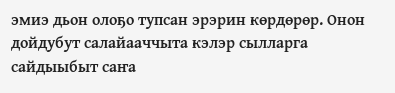эмиэ дьон олоҕо тупсан эрэрин көрдөрөр. Онон дойдубут салайааччыта кэлэр сылларга сайдыыбыт саҥа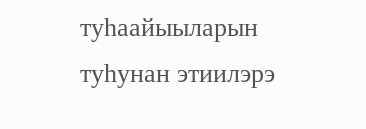туhаайыыларын туһунан этиилэрэ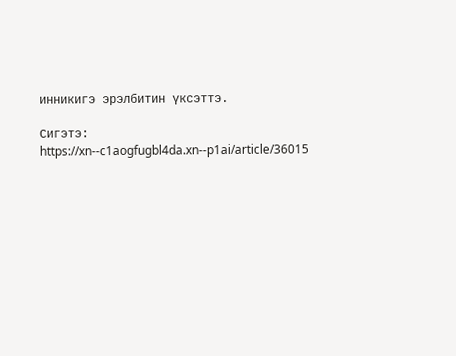инникигэ эрэлбитин үксэттэ.

Сигэтэ: https://xn--c1aogfugbl4da.xn--p1ai/article/36015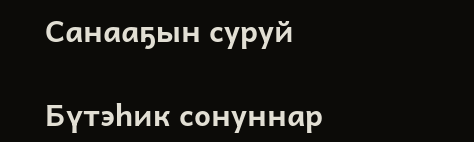Санааҕын суруй

Бүтэһик сонуннар